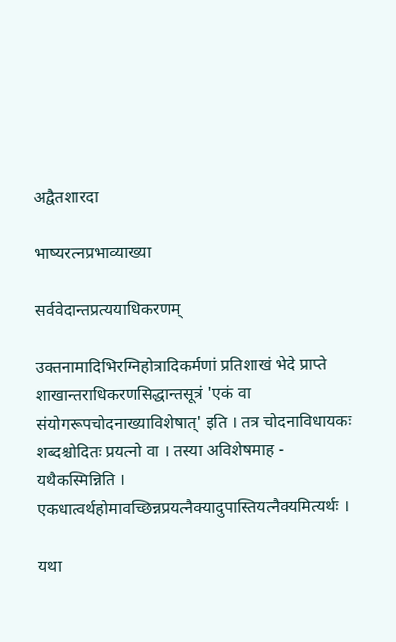अद्वैतशारदा

भाष्यरत्नप्रभाव्याख्या

सर्ववेदान्तप्रत्ययाधिकरणम्

उक्तनामादिभिरग्निहोत्रादिकर्मणां प्रतिशाखं भेदे प्राप्ते शाखान्तराधिकरणसिद्धान्तसूत्रं 'एकं वा संयोगरूपचोदनाख्याविशेषात्' इति । तत्र चोदनाविधायकः शब्दश्चोदितः प्रयत्नो वा । तस्या अविशेषमाह -
यथैकस्मिन्निति ।
एकधात्वर्थहोमावच्छिन्नप्रयत्नैक्यादुपास्तियत्नैक्यमित्यर्थः ।

यथा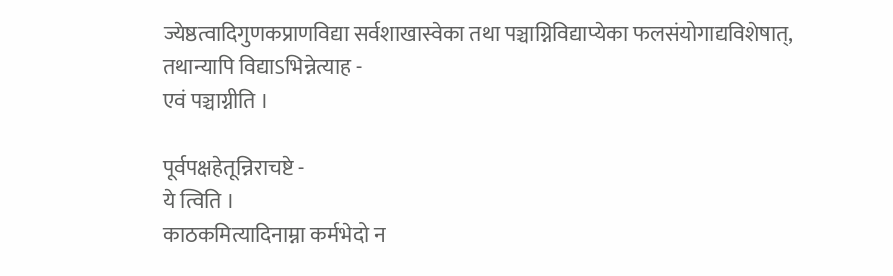ज्येष्ठत्वादिगुणकप्राणविद्या सर्वशाखास्वेका तथा पञ्चाग्निविद्याप्येका फलसंयोगाद्यविशेषात्, तथान्यापि विद्याऽभिन्नेत्याह -
एवं पञ्चाग्नीति ।

पूर्वपक्षहेतून्निराचष्टे -
ये त्विति ।
काठकमित्यादिनाम्ना कर्मभेदो न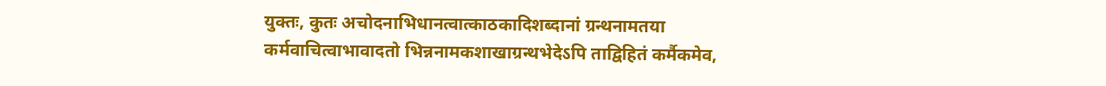युक्तः, कुतः अचोदनाभिधानत्वात्काठकादिशब्दानां ग्रन्थनामतया कर्मवाचित्वाभावादतो भिन्ननामकशाखाग्रन्थभेदेऽपि ताद्विहितं कर्मैकमेव,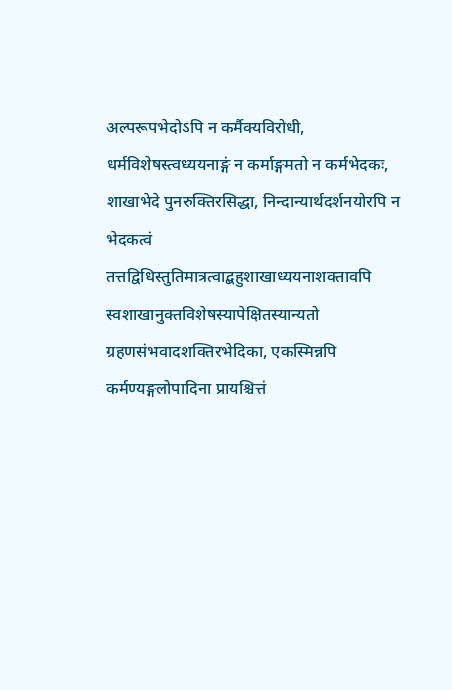अल्परूपभेदोऽपि न कर्मैक्यविरोधी, धर्मविशेषस्त्वध्ययनाङ्गं न कर्माङ्गमतो न कर्मभेदकः, शाखाभेदे पुनरुक्तिरसिद्धा, निन्दान्यार्थदर्शनयोरपि न भेदकत्वं तत्तद्विधिस्तुतिमात्रत्वाद्बहुशाखाध्ययनाशक्तावपि स्वशाखानुक्तविशेषस्यापेक्षितस्यान्यतो ग्रहणसंभवादशक्तिरभेदिका, एकस्मिन्नपि कर्मण्यङ्गलोपादिना प्रायश्चित्तं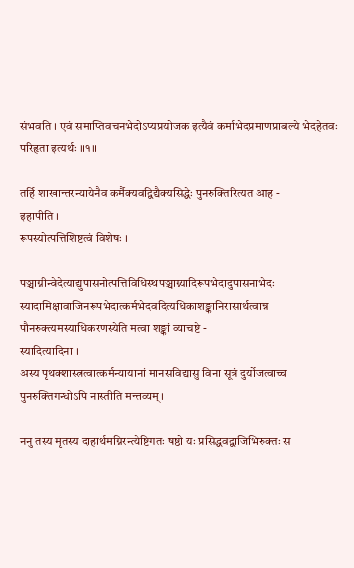संभवति । एवं समाप्तिवचनभेदोऽप्यप्रयोजक इत्यैवं कर्माभेदप्रमाणप्राबल्ये भेदहेतवः परिहृता इत्यर्थः ॥१॥

तर्हि शाखान्तरन्यायेनैव कर्मैक्यवद्विद्यैक्यसिद्धेः पुनरुक्तिरित्यत आह -
इहापीति ।
रूपस्योत्पत्तिशिष्टत्वं विशेषः ।

पञ्चाग्नीन्वेदेत्याद्युपासनोत्पत्तिविधिस्थपञ्चाग्न्यादिरूपभेदादुपासनाभेदः स्यादामिक्षावाजिनरूपभेदात्कर्मभेदवदित्यधिकाशङ्कानिरासार्थत्वान्न पौनरुक्त्यमस्याधिकरणस्येति मत्वा शङ्कां व्याचष्टे -
स्यादित्यादिना ।
अस्य पृथक्शास्त्रत्वात्कर्मन्यायानां मानसविद्यासु विना सूत्रं दुर्योजत्वाच्च पुनरुक्तिगन्धोऽपि नास्तीति मन्तव्यम् ।

ननु तस्य मृतस्य दाहार्थमग्निरन्त्येष्टिगतः षष्ठो यः प्रसिद्धवद्वाजिभिरुक्तः स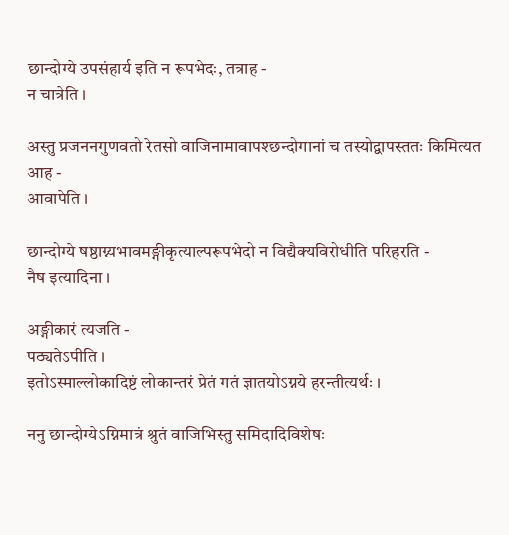छान्दोग्ये उपसंहार्य इति न रूपभेदः, तत्राह -
न चात्रेति ।

अस्तु प्रजननगुणवतो रेतसो वाजिनामावापश्छन्दोगानां च तस्योद्वापस्ततः किमित्यत आह -
आवापेति ।

छान्दोग्ये षष्ठाग्न्यभावमङ्गीकृत्याल्परूपभेदो न विद्यैक्यविरोधीति परिहरति -
नैष इत्यादिना ।

अङ्गीकारं त्यजति -
पठ्यतेऽपीति ।
इतोऽस्माल्लोकादिष्टं लोकान्तरं प्रेतं गतं ज्ञातयोऽग्नये हरन्तीत्यर्थः ।

ननु छान्दोग्येऽग्निमात्रं श्रुतं वाजिभिस्तु समिदादिविशेषः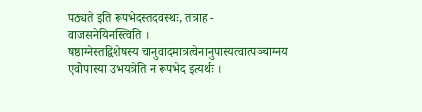पठ्यते इति रूपभेदस्तदवस्थः, तत्राह -
वाजसनेयिनस्त्विति ।
षष्ठाग्नेस्तद्विशेषस्य चानुवादमात्रत्वेनानुपास्यत्वात्पञ्चाग्नय एवोपास्या उभयत्रेति न रूपभेद इत्यर्थः ।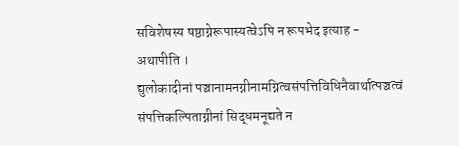सविशेषस्य षष्ठाग्नेरूपास्यत्वेऽपि न रूपभेद इत्याह -
अथापीति ।
द्युलोकादीनां पञ्चानामनग्नीनामग्नित्वसंपत्तिविधिनैवार्थात्पञ्चत्वं संपत्तिकल्पिताग्नीनां सिद्धमनूद्यते न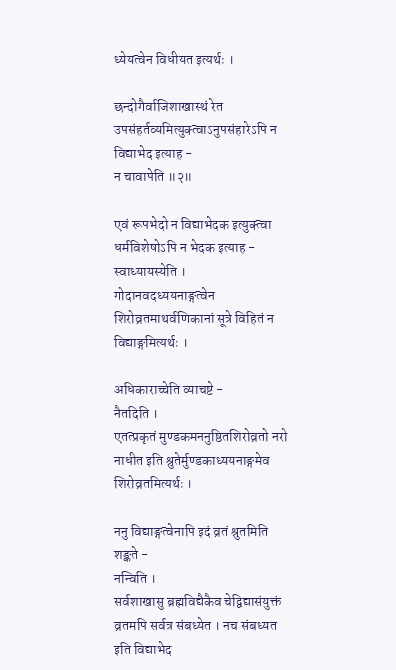ध्येयत्वेन विधीयत इत्यर्थः ।

छन्दोगैर्वाजिशाखास्थं रेत उपसंहर्तव्यमित्युक्त्वाऽनुपसंहारेऽपि न विद्याभेद इत्याह -
न चावापेति ॥२॥

एवं रूपभेदो न विद्याभेदक इत्युक्त्वा धर्मविशेषोऽपि न भेदक इत्याह -
स्वाध्यायस्येति ।
गोदानवदध्ययनाङ्गत्वेन शिरोव्रतमाथर्वणिकानां सूत्रे विहितं न विद्याङ्गमित्यर्थः ।

अधिकाराच्चेति व्याचष्टे -
नैतदिति ।
एतत्प्रकृतं मुण्डकमननुष्ठितशिरोव्रतो नरो नाधीत इति श्रुतेर्मुण्डकाध्ययनाङ्गमेव शिरोव्रतमित्यर्थः ।

ननु विद्याङ्गत्वेनापि इदं व्रतं श्रुतमिति शङ्कते -
नन्विति ।
सर्वशाखासु ब्रह्मविद्यैकैव चेद्विद्यासंयुक्तं व्रतमपि सर्वत्र संबध्येत । नच संबध्यत इति विद्याभेद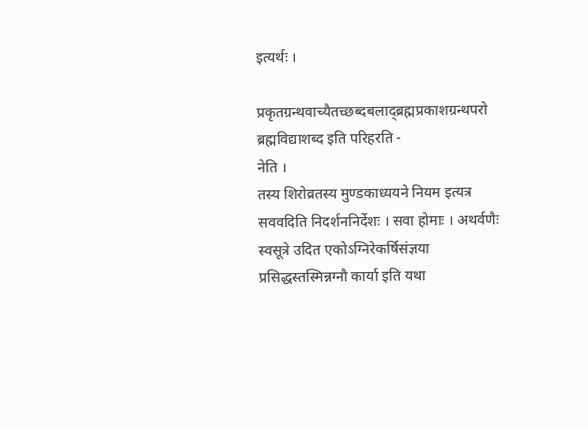इत्यर्थः ।

प्रकृतग्रन्थवाच्यैतच्छब्दबलाद्ब्रह्मप्रकाशग्रन्थपरो ब्रह्मविद्याशब्द इति परिहरति -
नेति ।
तस्य शिरोव्रतस्य मुण्डकाध्ययने नियम इत्यत्र सववदिति निदर्शननिर्देशः । सवा होमाः । अथर्वणैः स्वसूत्रे उदित एकोऽग्निरेकर्षिसंज्ञया प्रसिद्धस्तस्मिन्नग्नौ कार्या इति यथा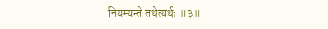नियम्यन्ते तथेत्यर्थः ॥३॥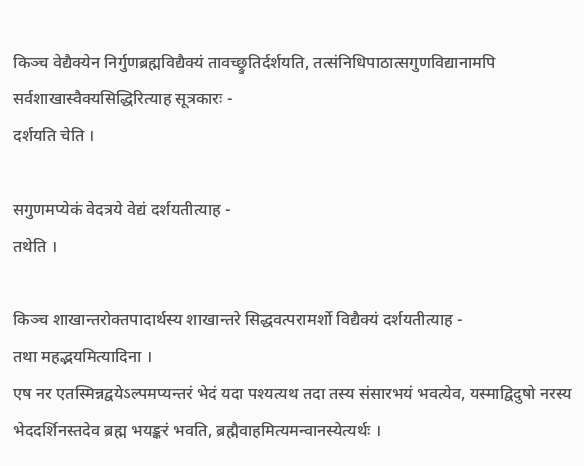किञ्च वेद्यैक्येन निर्गुणब्रह्मविद्यैक्यं तावच्छ्रुतिर्दर्शयति, तत्संनिधिपाठात्सगुणविद्यानामपि सर्वशाखास्वैक्यसिद्धिरित्याह सूत्रकारः -
दर्शयति चेति ।

सगुणमप्येकं वेदत्रये वेद्यं दर्शयतीत्याह -
तथेति ।

किञ्च शाखान्तरोक्तपादार्थस्य शाखान्तरे सिद्धवत्परामर्शो विद्यैक्यं दर्शयतीत्याह -
तथा महद्भयमित्यादिना ।
एष नर एतस्मिन्नद्वयेऽल्पमप्यन्तरं भेदं यदा पश्यत्यथ तदा तस्य संसारभयं भवत्येव, यस्माद्विदुषो नरस्य भेददर्शिनस्तदेव ब्रह्म भयङ्करं भवति, ब्रह्मैवाहमित्यमन्वानस्येत्यर्थः ।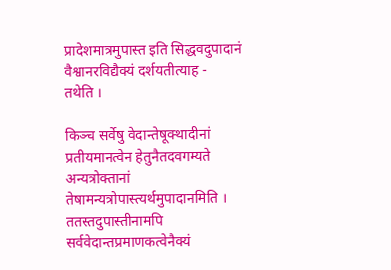प्रादेशमात्रमुपास्त इति सिद्धवदुपादानं वैश्वानरविद्यैक्यं दर्शयतीत्याह -
तथेति ।

किञ्च सर्वेषु वेदान्तेषूक्थादीनां प्रतीयमानत्वेन हेतुनैतदवगम्यते अन्यत्रोक्तानां तेषामन्यत्रोपास्त्यर्थमुपादानमिति । ततस्तदुपास्तीनामपि सर्ववेदान्तप्रमाणकत्वेनैक्यं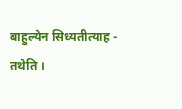बाहुल्येन सिध्यतीत्याह -
तथेति ।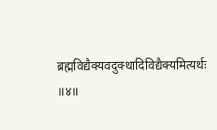ब्रह्मविद्यैक्यवदुक्थादिविद्यैक्यमित्यर्थः ॥४॥